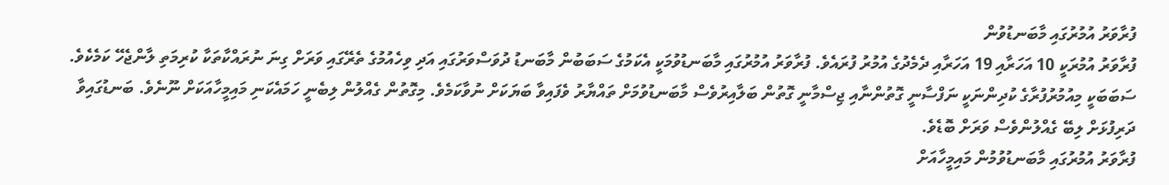ފުރާވަރު އުމުރުގައި މާބަނޑުވުން
ފުރާވަރު އުމުރަކީ 10 އަހަރާއި 19 އަހަރާއި ދެމެދުގެ އުމުރު ފުރައެވެ. ފުރާވަރު އުމުރުގައި މާބަނޑުވުމަކީ އެކަމުގެ ސަބަބުން މާބަނޑު ދުވަސްވަރުގައި އަދި ވިހެއުމުގެ ތެރޭގައި ވަރަށް ގިނަ ނުރައްކާތަކާ ކުރިމަތި ލާންޖެހޭ ކަމެކެވެ. ސަބަބަކީ މިއުމުރުފުރާގެ ކުދިންނަކީ ނަފްސާނީ ގޮތުންނާއި ޖިސްމާނީ ގޮތުން ބަލާއިރުވެސް މާބަނޑުވުމަށް ތައްޔާރު ވެފައިވާ ބަޔަކަށް ނުވާކަމެވެ. މިގޮތުން ގެއްލުން ލިބެނީ ހަމައެކަނި މައިމީހާއަކަށް ނޫނެވެ. ބަނޑުގައިވާ ދަރިފުޅަށް ލިބޭ ގެއްލުންވެސް ވަރަށް ބޮޑެވެ.
ފުރާވަރު އުމުރުގައި މާބަނޑުވުމުން މައިމީހާއަށް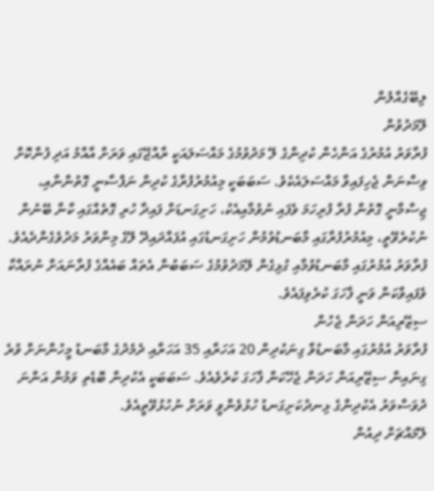ލިބޭގެއްލުން
ލޭމަދުވުން
ފުރާވަރު އުމުރުގެ އަންހެން ކުދިންގެ ލޭ މަދުވުމުގެ މައްސަލައަކީ ރާއްޖޭގައި ވަރަށް އާއްމު އަދި ފުންކޮށް ވިސްނަން ޖެހިފައިވާ މައްސަލައެކެވެ. ސަބަބަކީ މިއުމުރުފުރާގެ ކުދިން ނަފްސާނީ ގޮތުންނާއި، ޖިސްމާނީ ގޮތުން ފުރާ ފުރިހަމަ ވެފައި ނުވުމާއިއެކު، ހަށިގަނޑަށް ފައިދާ ހުރި ގޮތެއްގައި ކާނާ ބޭނުން ނުކުރެވޭތީ، މިއުމުރުފުރާގައި މާބަނޑުވުމުން ހަށިގަނޑުގައި އުފައްދައިދޭ ލޭގެ މިންވަރު މަދުވެގެންދެއެވެ. ފުރާވަރު އުމުރުގައި މާބަނޑުވުމާއި ގުޅިގެން ލޭމަދުވުމުގެ ސަބަބުން އެތައް ބައެއްގެ ފުރާނައަށް ނުރައްކާ ވެފައިވާކަން ވަނީ ފާހަގަ ކުރެވިފައެވެ.
ސިޒޭރިއަން ހަދަން ޖެހުން
ފުރާވަރު އުމުރުގައި މާބަނޑުވާ ގިނަކުދިން 20 އަހަރާއި 35 އަހަރާއި ދެމެދުގެ މާބަނޑު މީހުންނަށް ވުރެ ގިނައިން ސިޒޭރިއަން ހަދަން ޖެހޭކަން ފާހަގަ ކުރެވެއެވެ. ސަބަބަކީ އެކުދިން ބޮޑެތި ވަމުން އަންނަ ދުވަސްވަރު އެކުދިންގެ ޅިނދުކަށިގަނޑު ހުޅުވެންވީ ވަރަށް ނުހުޅުވޭތީއެވެ.
ލޭމައްޗަށް ދިއުން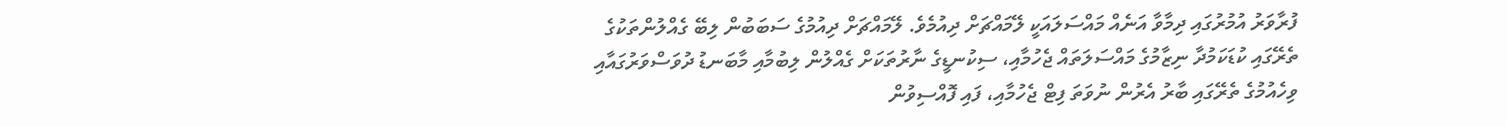ފުރާވަރު އުމުރުގައި ދިމާވާ އަނެއް މައްސަލައަކީ ލޭމައްޗަށް ދިއުމެވެ. ލޭމައްޗަށް ދިއުމުގެ ސަބަބުން ލިބޭ ގެއްލުންތަކުގެ ތެރޭގައި ކުޑަކަމުދާ ނިޒާމުގެ މައްސަލަތައް ޖެހުމާއި، ސިކުނޑީގެ ނާރުތަކަށް ގެއްލުން ލިބުމާއި މާބަނޑު ދުވަސްވަރުގައާއި ވިހެއުމުގެ ތެރޭގައި ބާރު އެރުން ނުވަތަ ފިޓް ޖެހުމާއި، ފައި ފޮއްސިވުން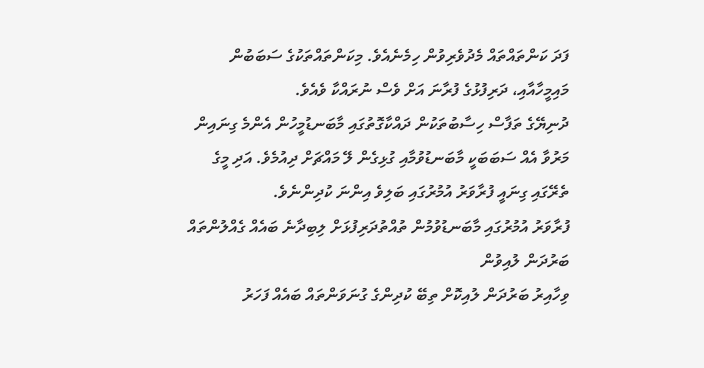ފަދަ ކަންތައްތައް މެދުވެރިވުން ހިމެނެއެވެ. މިކަންތައްތަކުގެ ސަބަބުން މައިމީހާއާއި، ދަރިފުޅުގެ ފުރާނަ އަށް ވެސް ނުރައްކާ ވެއެވެ.
ދުނިޔޭގެ ތަފާސް ހިސާބުތަކުން ދައްކާގޮތުގައި މާބަނޑުމީހުން އެންމެ ގިނައިން މަރުވާ އެއް ސަބަބަކީ މާބަނޑުވުމާއި ގުޅިގެން ލޭ މައްޗަށް ދިއުމެވެ. އަދި މީގެ ތެރޭގައި ގިނައީ ފުރާވަރު އުމުރުގައި ބަލިވެ އިންނަ ކުދިންނެވެ.
ފުރާވަރު އުމުރުގައި މާބަނޑުވުމުން ތުއްތުދަރިފުޅަށް ލިބިދާނެ ބައެއް ގެއްލުންތައް
ބަރުދަން ލުއިވުން
ވިހާއިރު ބަރުދަން ލުއިކޮށް ތިބޭ ކުދިންގެ ގުނަވަންތައް ބައެއް ފަހަރު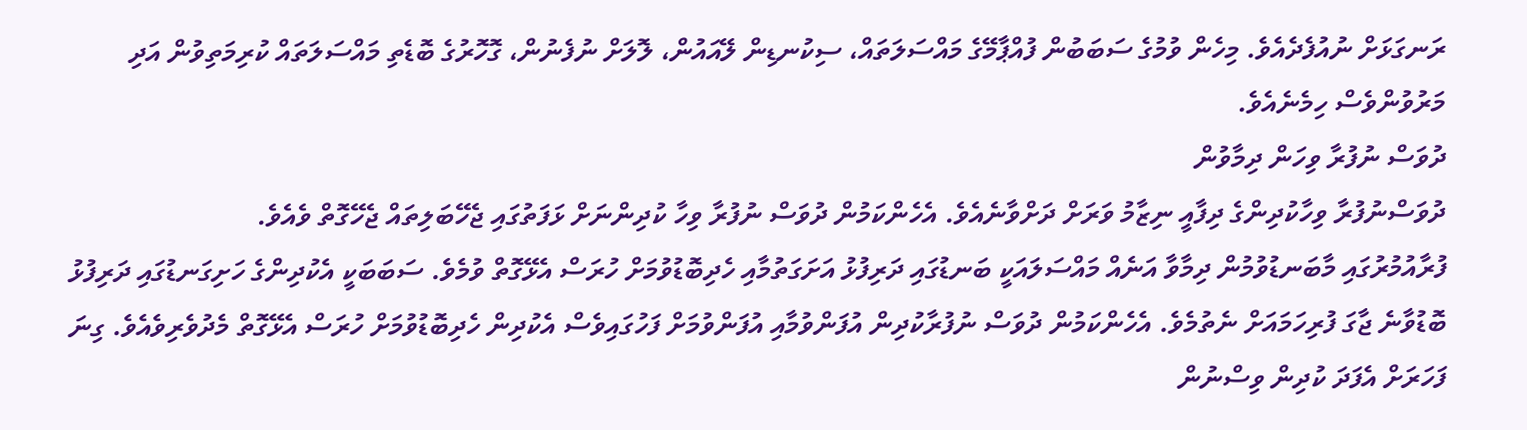ރަނގަޅަށް ނުއުފެދެއެވެ. މިހެން ވުމުގެ ސަބަބުން ފުއްޕާމޭގެ މައްސަލަތައް، ސިކުނޑިން ލޭއައުން، ލޮލަށް ނުފެނުން، ގޮހޮރުގެ ބޮޑެތި މައްސަލަތައް ކުރިމަތިވުން އަދި މަރުވުންވެސް ހިމެނެއެވެ.
ދުވަސް ނުފުރާ ވިހަން ދިމާވުން
ދުވަސްނުފުރާ ވިހާކުދިންގެ ދިފާއީ ނިޒާމު ވަރަށް ދަށްވާނެއެވެ. އެހެންކަމުން ދުވަސް ނުފުރާ ވިހާ ކުދިންނަށް ޅަފަތުގައި ޖެހޭބަލިތައް ޖެހޭގޮތް ވެއެވެ.
ފުރާއުމުރުގައި މާބަނޑުވުމުން ދިމާވާ އަނެއް މައްސަލައަކީ ބަނޑުގައި ދަރިފުޅު އަށަގަތުމާއި ހެދިބޮޑުވުމަށް ހުރަސް އެޅޭގޮތް ވުމެވެ. ސަބަބަކީ އެކުދިންގެ ހަށިގަނޑުގައި ދަރިފުޅު ބޮޑުވާނެ ޖާގަ ފުރިހަމައަށް ނެތުމެވެ. އެހެންކަމުން ދުވަސް ނުފުރާކުދިން އުފަންވުމާއި އުފަންވުމަށް ފަހުގައިވެސް އެކުދިން ހެދިބޮޑުވުމަށް ހުރަސް އެޅޭގޮތް މެދުވެރިވެއެވެ. ގިނަ ފަހަރަށް އެފަދަ ކުދިން ވިސްނުން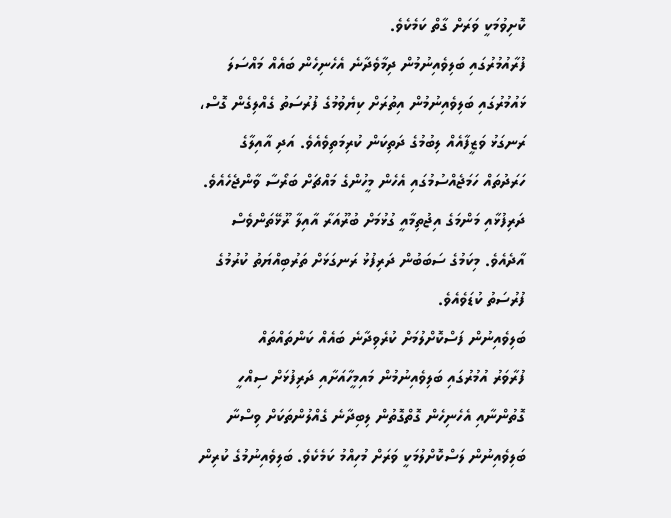ކޮށިވުމަކީ ވަރަށް ގާތް ކަމެކެވެ.
ފުރާއުމުރުގައި ބަލިވެއިނުމުން ދިމާވެދާނެ އެހެނިހެން ބައެއް މައްސަލަ
ޅައުމުރުގައި ބަލިވެއިނުމުން އިތުރަށް ކިޔެވުމުގެ ފުރުސަތު ގެއްލިގެން ގޮސް، ރަނގަޅު ވަޒީފާއެއް ލިބުމުގެ ދަތިކަން ކުރިމަތިވެއެވެ. އަދި އާއިލާގެ ހަރަދުތައް ހަމަޖެއްސުމުގައި އެހެން މީހުންގެ މައްޗަށް ބަރޯސާ ވާންޖެހެއެވެ. ދަރިފުޅާއި މަންމަގެ އިޖުތިމާއީ ގުޅުމަށް ބުރޫއަރާ އާއިލާ ރޫޅޭތަންވެސް އާދެއެވެ. މިކަމުގެ ސަބަބުން ދަރިފުޅު ރަނގަޅަށް ތަރުބިއްޔަތު ކުރުމުގެ ފުރުސަތު ކުޑަވެއެވެ.
ބަލިވެއިނުން ފަސްކޮށްލުމަށް ކުރެވިދާނެ ބައެއް ކަންތައްތައް
ފުރާވަރު އުމުރުގައި ބަލިވެއިނުމުން މައިމީހާއަށާއި ދަރިފުޅަށް ސިއްހީ ގޮތުންނާއި އެހެނިހެން ގޮތްގޮތުން ލިބިދާނެ ގެއްލުންތަކަށް ވިސްނާ ބަލިވެއިނުން ލަސްކޮށްލުމަކީ ވަރަށް މުހިއްމު ކަމެކެވެ. ބަލިވެއިނުމުގެ ކުރިން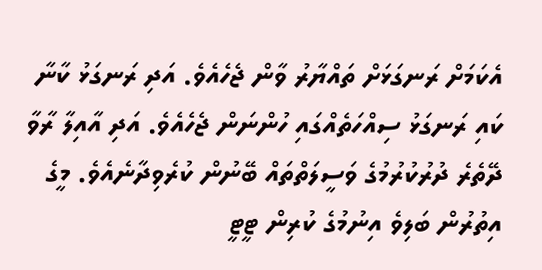އެކަމަށް ރަނގަޅަށް ތައްޔާރު ވާން ޖެހެއެވެ. އަދި ރަނގަޅު ކާނާ ކައި ރަނގަޅު ސިއްހަތެއްގައި ހުންނަން ޖެހެއެވެ. އަދި އާއިލާ ރާވާ ދޭތެރެ ދުރުކުރުމުގެ ވަސީލަތްތައް ބޭނުން ކުރެވިދާނެއެވެ. މީގެ އިތުރުން ބަލިވެ އިނުމުގެ ކުރިން ޓީޓީ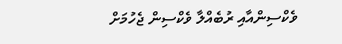ވެކްސިންއާއި ރުބެއްލާ ވެކްސިން ޖެހުމަށް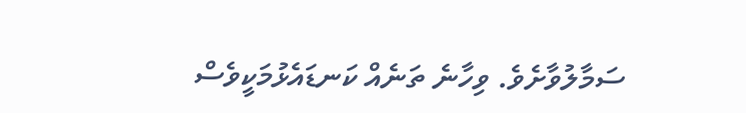ސަމާލުވާށެވެ. ވިހާނެ ތަނެއް ކަނޑައެޅުމަކީވެސް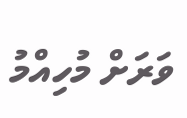ވަރަށް މުހިއްމު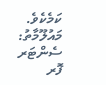ކަމެކެވެ.
މައުލޫމާތު: ސެންޓަރ ފޮރ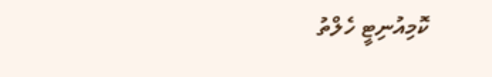ކޮމިއުނިޓީ ހެލްތު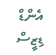އެންޑް ޑިޒީސް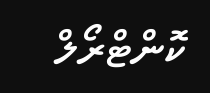ކޮންޓްރޯލް